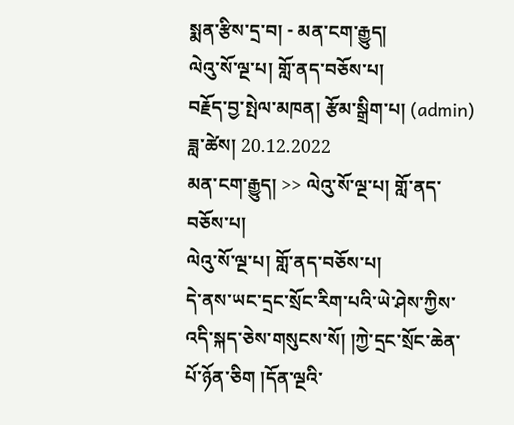སྨན་རྩིས་དྲ་བ། - མན་ངག་རྒྱུད།
ལེའུ་སོ་ལྔ་པ། གློ་ནད་བཅོས་པ།
བརྗོད་བྱ་སྤེལ་མཁན། རྩོམ་སྒྲིག་པ། (admin) ཟླ་ཚེས། 20.12.2022
མན་ངག་རྒྱུད། >> ལེའུ་སོ་ལྔ་པ། གློ་ནད་བཅོས་པ།
ལེའུ་སོ་ལྔ་པ། གློ་ནད་བཅོས་པ།
དེ་ནས་ཡང་དྲང་སྲོང་རིག་པའི་ཡེ་ཤེས་ཀྱིས་འདི་སྐད་ཅེས་གསུངས་སོ། །ཀྱེ་དྲང་སྲོང་ཆེན་པོ་ཉོན་ཅིག །དོན་ལྔའི་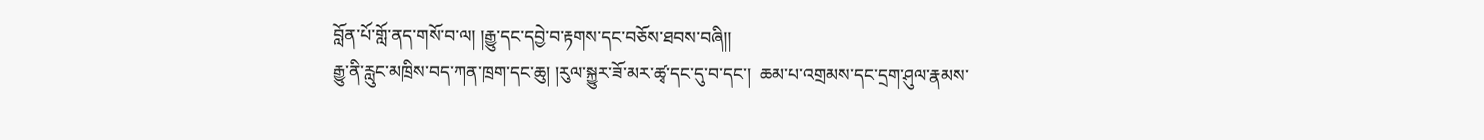བློན་པོ་གློ་ནད་གསོ་བ་ལ། །རྒྱུ་དང་དབྱེ་བ་རྟགས་དང་བཅོས་ཐབས་བཞི།།
རྒྱུ་ནི་རླུང་མཁྲིས་བད་ཀན་ཁྲག་དང་ཆུ། །རུལ་སྐྱུར་ཟོ་མར་ཚྭ་དང་དུ་བ་དང་།  ཆམ་པ་འགྲམས་དང་དྲག་ཤུལ་རྣམས་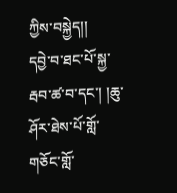ཀྱིས་བསྐྱེད།།
དབྱེ་བ་ཐང་པོ་སྐྱ་རྦབ་ཚ་བ་དང་། །ཆུ་ཤོར་ཐེས་པོ་གློ་གཅོང་གློ་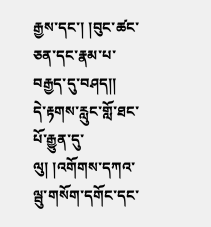རྒྱས་དང་། །བུང་ཚང་ཅན་དང་རྣམ་པ་བརྒྱད་དུ་བཤད།།
དེ་རྟགས་རླུང་གློ་ཐང་པོ་རྒྱུན་དུ་ལུ། །འགོགས་དཀའ་ལྦུ་གསོག་དགོང་དང་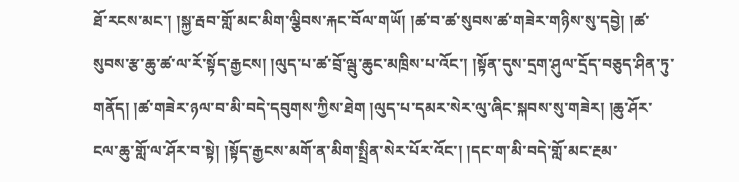ཐོ་རངས་མང་། །སྐྱ་རྦབ་གློ་མང་མིག་ལྕིབས་རྐང་བོལ་གཡོ། །ཚ་བ་ཚ་སུབས་ཚ་གཟེར་གཉིས་སུ་དབྱེ། །ཚ་སུབས་རྩ་ཆུ་ཚ་ལ་རོ་སྟོད་རྒྱངས། །ལུད་པ་ཚ་བྲོ་ལྦུ་ཆུང་མཁྲིས་པ་འོང་། །སྟོན་དུས་དྲག་ཤུལ་དྲོད་བཅུད་ཤིན་ཏུ་གནོད། །ཚ་གཟེར་ཉལ་བ་མི་བདེ་དབུགས་ཀྱིས་ཐེག །ལུད་པ་དམར་སེར་ལུ་ཞིང་སྐབས་སུ་གཟེར། །ཆུ་ཤོར་ངལ་ཆུ་གློ་ལ་ཤོར་བ་སྟེ། །སྟོད་རྒྱངས་མགོ་ན་མིག་སྤྲིན་སེར་པོར་འོང་། །དང་ག་མི་བདེ་གློ་མང་རྔམ་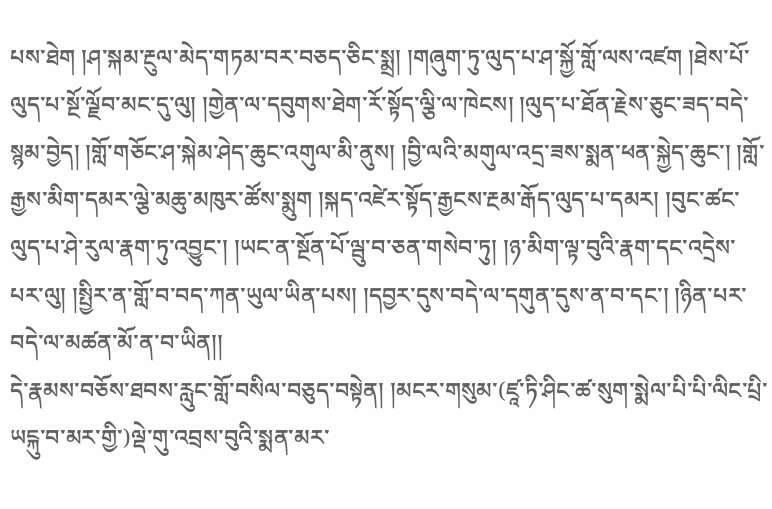པས་ཐེག །ཤ་སྐམ་རྔུལ་མེད་གཏམ་བར་བཅད་ཅིང་སྨྲ། །གཞུག་ཏུ་ལུད་པ་ཤ་སྐྱོ་གློ་ལས་འཛག །ཐེས་པོ་ལུད་པ་སྔོ་ལྗོབ་མང་དུ་ལུ། །གྱེན་ལ་དབུགས་ཐེག་རོ་སྟོད་ལྕི་ལ་ཁེངས། །ལུད་པ་ཐོན་རྗེས་ཅུང་ཟད་བདེ་སྙམ་བྱེད། །གློ་གཅོང་ཤ་སྐེམ་ཤེད་ཆུང་འགུལ་མི་ནུས། །བྱི་ལའི་མགུལ་འདྲ་ཟས་སྨན་ཕན་སྐྱེད་ཆུང་། །གློ་རྒྱས་མིག་དམར་ལྕེ་མཆུ་མཁུར་ཚོས་སྨུག །སྐད་འཛེར་སྟོད་རྒྱངས་རྔམ་རྒོད་ལུད་པ་དམར། །བུང་ཚང་ལུད་པ་ཤེ་རུལ་རྣག་ཏུ་འབྱུང་། །ཡང་ན་སྔོན་པོ་ལྦུ་བ་ཅན་གསེབ་ཏུ། །ཉ་མིག་ལྟ་བུའི་རྣག་དང་འདྲེས་པར་ལུ། །སྤྱིར་ན་གློ་བ་བད་ཀན་ཡུལ་ཡིན་པས། །དབྱར་དུས་བདེ་ལ་དགུན་དུས་ན་བ་དང་། །ཉིན་པར་བདེ་ལ་མཚན་མོ་ན་བ་ཡིན།།
དེ་རྣམས་བཅོས་ཐབས་རླུང་གློ་བསིལ་བཅུད་བསྟེན། །མངར་གསུམ་(ཛཱ་ཏི་ཤིང་ཚ་སུག་སྨེལ་པི་པི་ལིང་པྲི་ཡངྐུ་བ་མར་གྱི་)ལྡེ་གུ་འབྲས་བུའི་སྨན་མར་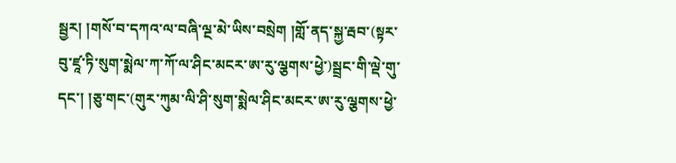སྦྱར། །གསོ་བ་དཀའ་ལ་བཞི་ལྔ་མེ་ཡིས་བསྲེག །གློ་ནད་སྐྱ་རྦབ་(སྟར་བུ་ཛཱ་ཏི་སུག་སྨེལ་ཀ་ཀོ་ལ་ཤིང་མངར་ཨ་རུ་ལྕགས་ཕྱེ་)སྦྲང་གི་ལྡེ་གུ་དང་། །ཅུ་གང་(གུར་ཀུམ་ལི་ཤི་སུག་སྨེལ་ཤིང་མངར་ཨ་རུ་ལྕགས་ཕྱེ་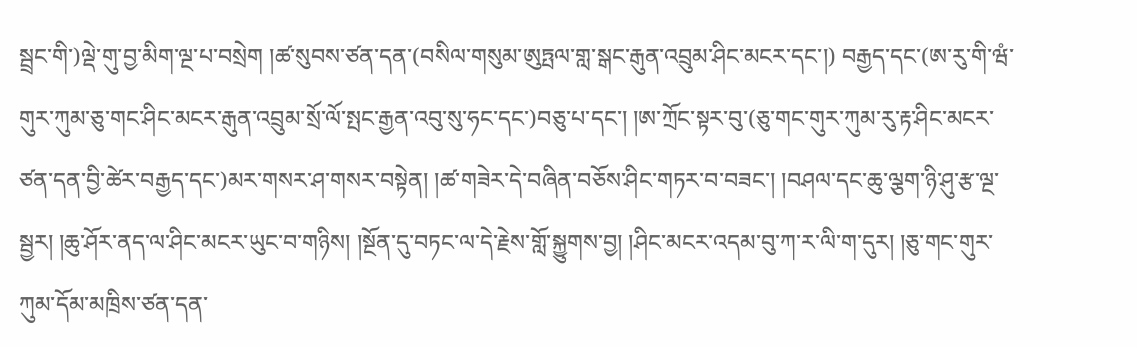སྦྲང་གི་)ལྡེ་གུ་བྱ་མིག་ལྔ་པ་བསྲེག །ཚ་སུབས་ཙན་དན་(བསིལ་གསུམ་ཨུཏྤལ་གླ་སྒང་རྒུན་འབྲུམ་ཤིང་མངར་དང་།) བརྒྱད་དང་(ཨ་རུ་གི་ཝཾ་གུར་ཀུམ་ཅུ་གང་ཤིང་མངར་རྒུན་འབྲུམ་སྲོ་ལོ་སྤང་རྒྱན་འབུ་སུ་ཧང་དང་)བཅུ་པ་དང་། །ཨ་ཀྲོང་སྟར་བུ་(ཅུ་གང་གུར་ཀུམ་རུ་རྟ་ཤིང་མངར་ཙན་དན་བྱི་ཚེར་བརྒྱད་དང་)མར་གསར་ཤ་གསར་བསྟེན། །ཚ་གཟེར་དེ་བཞིན་བཅོས་ཤིང་གཏར་བ་བཟང་། །བཤལ་དང་ཆུ་ལྕག་ཉི་ཤུ་རྩ་ལྔ་སྦྱར། །ཆུ་ཤོར་ནད་ལ་ཤིང་མངར་ཡུང་བ་གཉིས། །སྔོན་དུ་བཏང་ལ་དེ་རྗེས་གློ་སྐྱུགས་བྱ། །ཤིང་མངར་འདམ་བུ་ཀ་ར་ལི་ག་དུར། །ཅུ་གང་གུར་ཀུམ་དོམ་མཁྲིས་ཙན་དན་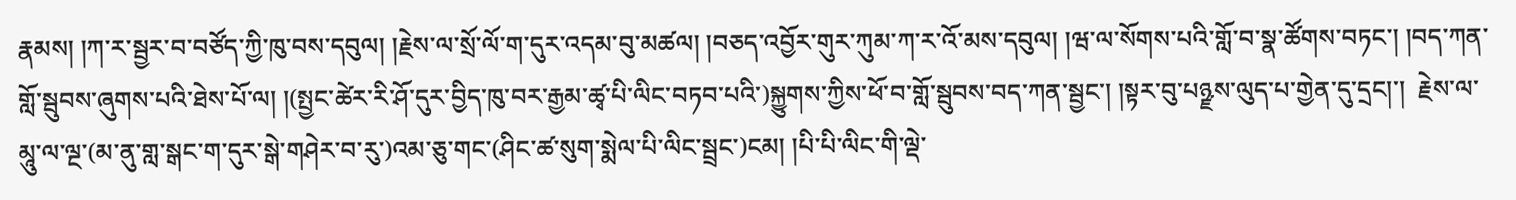རྣམས། །ཀ་ར་སྦྱར་བ་བཙོད་ཀྱི་ཁུ་བས་དབུལ། །རྗེས་ལ་སྲོ་ལོ་ག་དུར་འདམ་བུ་མཚལ། །བཅད་འབྱོར་གུར་ཀུམ་ཀ་ར་འོ་མས་དབུལ། །ཝ་ལ་སོགས་པའི་གློ་བ་སྣ་ཚོགས་བཏང་། །བད་ཀན་གློ་སྦུབས་ཞུགས་པའི་ཐེས་པོ་ལ། །(སྤྱང་ཚེར་རི་ཤོ་དུར་བྱིད་ཁུ་བར་རྒྱམ་ཚྭ་པི་ལིང་བཏབ་པའི་)སྐྱུགས་ཀྱིས་ཕོ་བ་གློ་སྦུབས་བད་ཀན་སྦྱང་། །སྟར་བུ་པཉྫས་ལུད་པ་གྱེན་དུ་དྲང།་།  རྗེས་ལ་མཱུ་ལ་ལྔ་(མ་ནུ་གླ་སྒང་ག་དུར་སྒེ་གཤེར་བ་རུ་)འམ་ཅུ་གང་(ཤིང་ཚ་སུག་སྨེལ་པི་ལིང་སྦྲང་)ངམ། །པི་པི་ལིང་གི་ལྡེ་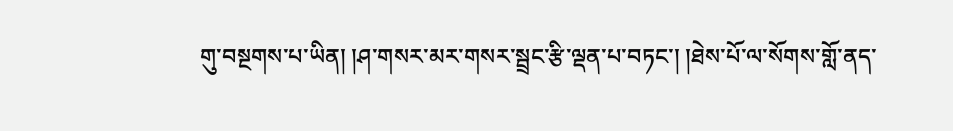གུ་བསྔགས་པ་ཡིན། །ཤ་གསར་མར་གསར་སྦྲང་རྩི་ལྡན་པ་བཏང་། །ཐེས་པོ་ལ་སོགས་གློ་ནད་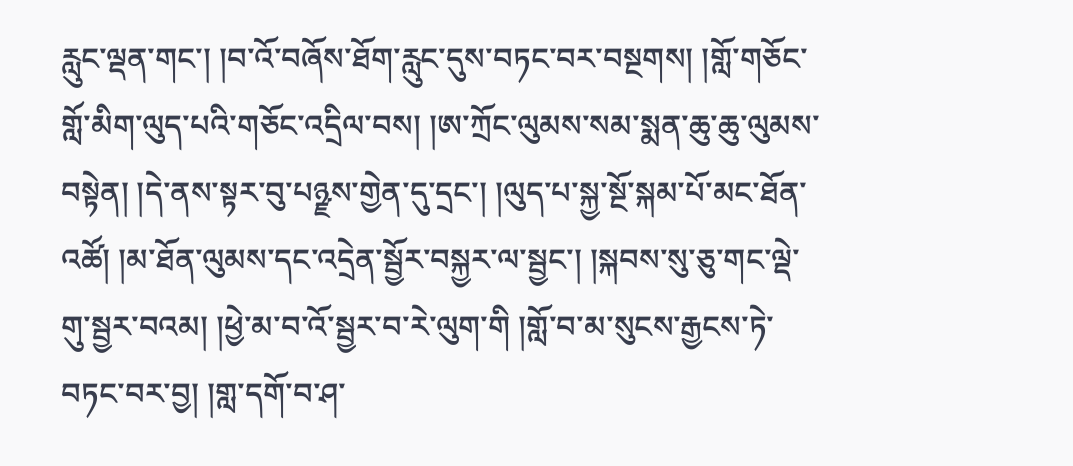རླུང་ལྡན་གང་། །བ་འོ་བཞོས་ཐོག་རླུང་དུས་བཏང་བར་བསྔགས། །གློ་གཅོང་གློ་མིག་ལུད་པའི་གཅོང་འདྲིལ་བས། །ཨ་ཀྲོང་ལུམས་སམ་སྨན་ཆུ་ཆུ་ལུམས་བསྟེན། །དེ་ནས་སྟར་བུ་པཉྫས་གྱེན་དུ་དྲང་། །ལུད་པ་སྐྱ་སྔོ་སྐམ་པོ་མང་ཐོན་འཚོ། །མ་ཐོན་ལུམས་དང་འདྲེན་སྦྱོར་བསྐྱར་ལ་སྦྱང་། །སྐབས་སུ་ཅུ་གང་ལྡེ་གུ་སྦྱར་བའམ། །ཕྱེ་མ་བ་འོ་སྦྱར་བ་རེ་ལུག་གི །གློ་བ་མ་སུངས་རྒྱངས་ཏེ་བཏང་བར་བྱ། །གླ་དགོ་བ་ཤ་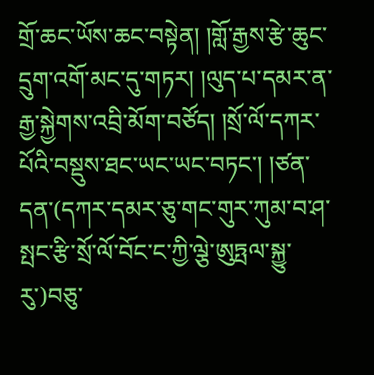གྲོ་ཆང་ཡོས་ཆང་བསྟེན། །གློ་རྒྱས་རྩེ་ཆུང་དྲུག་འགོ་མང་དུ་གཏར། །ལུད་པ་དམར་ན་རྒྱ་སྐྱེགས་འབྲི་མོག་བཙོད། །སྲོ་ལོ་དཀར་པོའི་བསྡུས་ཐང་ཡང་ཡང་བཏང་། །ཙན་དན་(དཀར་དམར་ཅུ་གང་གུར་ཀུམ་བ་ཤ་སྤང་རྩི་སྲོ་ལོ་བོང་ང་ཀྱི་ལྕེ་ཨུཏྤལ་སྐྱུ་རུ་)བཅུ་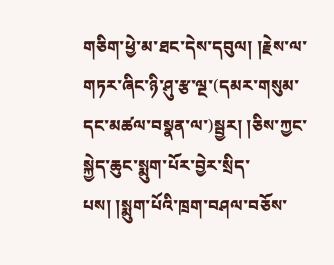གཅིག་ཕྱེ་མ་ཐང་དེས་དབུལ། །རྗེས་ལ་གཏར་ཞིང་ཉི་ཤུ་རྩ་ལྔ་(དམར་གསུམ་དང་མཚལ་བསྣན་ལ་)སྦྱར། །ཅིས་ཀྱང་སྐྱེད་ཆུང་སྨུག་པོར་བྱེར་སྲིད་པས། །སྨུག་པོའི་ཁྲག་བཤལ་བཅོས་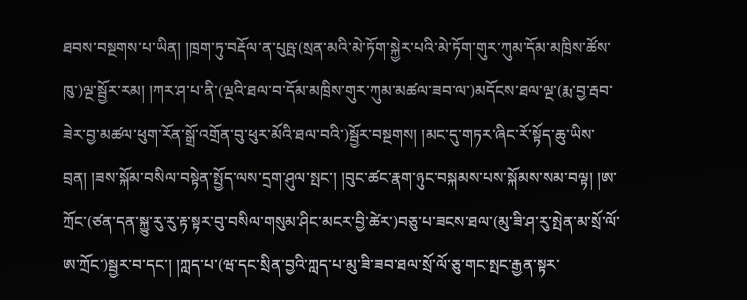ཐབས་བསྔགས་པ་ཡིན། །ཁྲག་ཏུ་བརྡོལ་ན་པུཥྤ་(སྲན་མའི་མེ་ཏོག་སྐྱེར་པའི་མེ་ཏོག་གུར་ཀུམ་དོམ་མཁྲིས་ཚོས་ཁུ་)ལྔ་སྦྱོར་རམ། །ཀར་ཤ་པ་ནི་(ལྔའི་ཐལ་བ་དོམ་མཁྲིས་གུར་ཀུམ་མཚལ་ཟབ་ལ་)མདོངས་ཐལ་ལྔ་(རྨ་བྱ་རྦབ་ཟེར་བྱ་མཚལ་ཕུག་རོན་སྒྲོ་འགྲོན་བུ་ཕུར་མོའི་ཐལ་བའི་)སྦྱོར་བསྔགས། །མང་དུ་གཏར་ཞིང་རོ་སྟོད་ཆུ་ཡིས་བྲན། །ཟས་སྐོམ་བསིལ་བསྟེན་སྤྱོད་ལས་དྲག་ཤུལ་སྤང་། །བུང་ཚང་རྣག་ཉུང་བསྐམས་པས་སྐོམས་སམ་བལྟ། །ཨ་ཀྲོང་(ཙན་དན་སྐྱུ་རུ་རུ་རྟ་སྟར་བུ་བསིལ་གསུམ་ཤིང་མངར་བྱི་ཚེར་)བཅུ་པ་ཟངས་ཐལ་(མུ་ཟི་ཤ་རུ་སྤེན་མ་སྲོ་ལོ་ཨ་ཀྲོང་)སྦྱར་བ་དང་། །ཀླད་པ་(ཝ་དང་སྲིན་བྱའི་ཀླད་པ་མུ་ཟི་ཟབ་ཐལ་སྲོ་ལོ་ཅུ་གང་སྤང་རྒྱན་སྟར་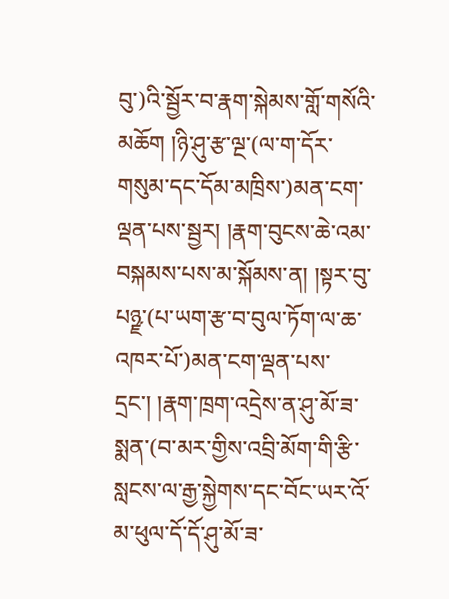བུ་)འི་སྦྱོར་བ་རྣག་སྐེམས་གློ་གསོའི་མཆོག །ཉི་ཤུ་རྩ་ལྔ་(ལ་ག་དོར་གསུམ་དང་དོམ་མཁྲིས་)མན་ངག་ལྡན་པས་སྦྱར། །རྣག་བུངས་ཆེ་འམ་བསྐམས་པས་མ་སྐོམས་ན། །སྟར་བུ་པཉྫ་(པ་ཡག་རྩ་བ་བུལ་ཏོག་ལ་ཆ་འཁར་པོ་)མན་ངག་ལྡན་པས་དྲང་། །རྣག་ཁྲག་འདྲེས་ན་ཤུ་མོ་ཟ་སྨན་(བ་མར་གྱིས་འབྲི་མོག་གི་རྩི་སླངས་ལ་རྒྱ་སྐྱེགས་དང་བོང་ཡར་འོ་མ་ཕུལ་དོ་དོ་ཤུ་མོ་ཟ་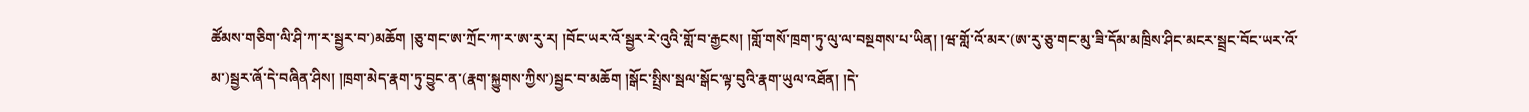ཚོམས་གཅིག་ལི་ཤི་ཀ་ར་སྦྱར་བ་)མཆོག །ཅུ་གང་ཨ་ཀྲོང་ཀ་ར་ཨ་རུ་ར། །བོང་ཡར་འོ་སྦྱར་རེ་འུའི་གློ་བ་རྒྱངས། །གློ་གསོ་ཁྲག་ཏུ་ལུ་ལ་བསྔགས་པ་ཡིན། །ཝ་གློ་འོ་མར་(ཨ་རུ་ཅུ་གང་མུ་ཟི་དོམ་མཁྲིས་ཤིང་མངར་སྦྲང་བོང་ཡར་འོ་མ་)སྦྱར་ཞོ་དེ་བཞིན་ཤིས། །ཁྲག་མེད་རྣག་ཏུ་བྱུང་ན་(རྣག་སྐྱུགས་ཀྱིས་)སྦྱང་བ་མཆོག །སྒོང་སྤྲིས་སྦལ་སྒོང་ལྟ་བུའི་རྣག་ཡུལ་འཐོན། །དེ་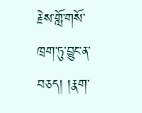རྗེས་གློ་གསོ་ཁྲག་ཏུ་བྱུང་ན་བཅད། །རྣག་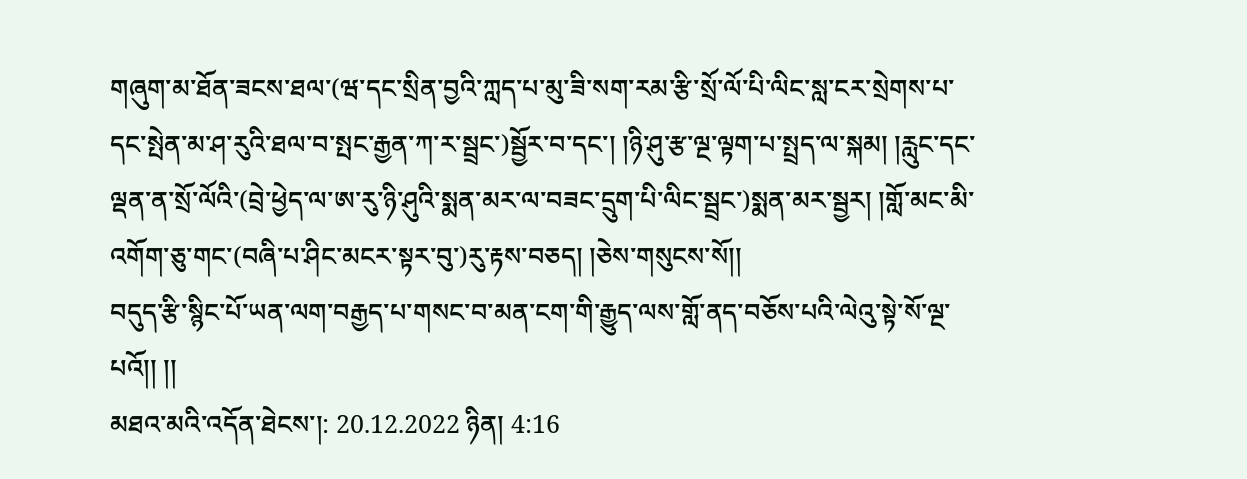གཞུག་མ་ཐོན་ཟངས་ཐལ་(ཝ་དང་སྲིན་བྱའི་ཀླད་པ་མུ་ཟི་སག་རམ་རྩི་སྲོ་ལོ་པི་ལིང་སླ་ངར་སྲེགས་པ་དང་སྤེན་མ་ཤ་རུའི་ཐལ་བ་སྤང་རྒྱན་ཀ་ར་སྦྲང་)སྦྱོར་བ་དང་། །ཉི་ཤུ་རྩ་ལྔ་ལྟག་པ་སྤྲད་ལ་སྐམ། །རླུང་དང་ལྡན་ན་སྲོ་ལོའི་(བྲེ་ཕྱེད་ལ་ཨ་རུ་ཉི་ཤུའི་སྨན་མར་ལ་བཟང་དྲུག་པི་ལིང་སྦྲང་)སྨན་མར་སྦྱར། །གློ་མང་མི་འགོག་ཅུ་གང་(བཞི་པ་ཤིང་མངར་སྟར་བུ་)རུ་རྟས་བཅད། །ཅེས་གསུངས་སོ།།
བདུད་རྩི་སྙིང་པོ་ཡན་ལག་བརྒྱད་པ་གསང་བ་མན་ངག་གི་རྒྱུད་ལས་གློ་ནད་བཅོས་པའི་ལེའུ་སྟེ་སོ་ལྔ་པའོ།། །།
མཐའ་མའི་འདོན་ཐེངས་།: 20.12.2022 ཉིན། 4:16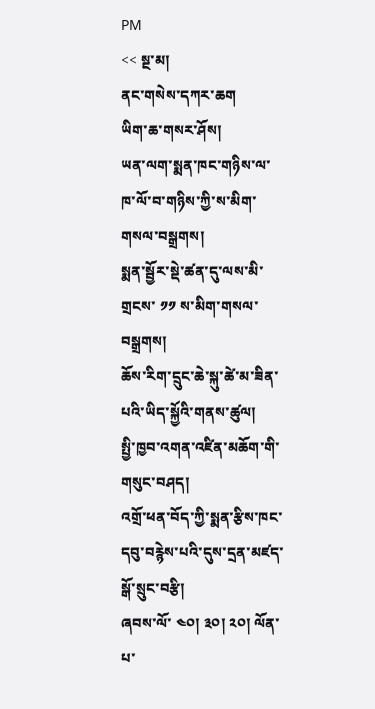PM
<< སྔ་མ།
ནང་གསེས་དཀར་ཆག
ཡིག་ཆ་གསར་ཤོས།
ཡན་ལག་སྨན་ཁང་གཉིས་ལ་ཁ་ལོ་བ་གཉིས་ཀྱི་ས་མིག་གསལ་བསྒྲགས།
སྨན་སྦྱོར་སྡེ་ཚན་དུ་ལས་མི་གྲངས་ ༡༡ ས་མིག་གསལ་བསྒྲགས།
ཆོས་རིག་དྲུང་ཆེ་སྐུ་ཚེ་མ་ཟིན་པའི་ཡིད་སྐྱོའི་གནས་ཚུལ།
སྤྱི་ཁྱབ་འགན་འཛིན་མཆོག་གི་གསུང་བཤད།
འགྲོ་ཕན་བོད་ཀྱི་སྨན་རྩིས་ཁང་དབུ་བརྙེས་པའི་དུས་དྲན་མཛད་སྒོ་སྲུང་བརྩི།
ཞབས་ལོ་ ༤༠། ༣༠། ༢༠། ལོན་པ་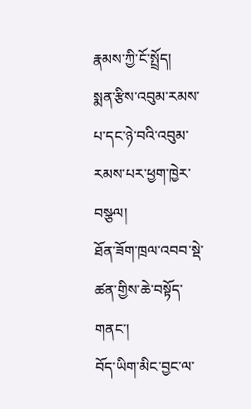རྣམས་ཀྱི་ངོ་སྤྲོད།
སྨན་རྩིས་འབུམ་རམས་པ་དང་ཉེ་བའི་འབུམ་རམས་པར་ཕྱག་ཁྱེར་བསྩལ།
ཐོན་ཟོག་ཁྲལ་འབབ་སྡེ་ཚན་གྱིས་ཆེ་བསྟོད་གནང་།
བོད་ཡིག་མིང་བྱང་ལ་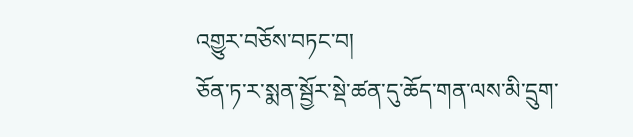འགྱུར་བཅོས་བཏང་བ།
ཅོན་ཏ་ར་སྨན་སྦྱོར་སྡེ་ཚན་དུ་ཆོད་གན་ལས་མི་དྲུག་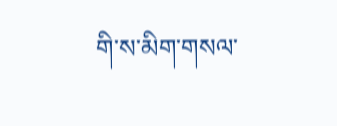གི་ས་མིག་གསལ་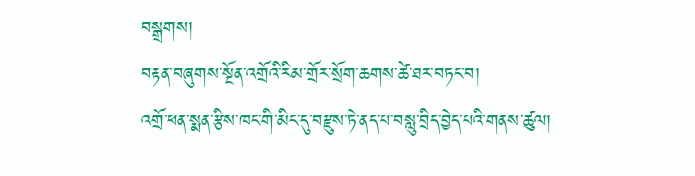བསྒྲགས།
བརྟན་བཞུགས་སྔོན་འགྲོའི་རིམ་གྲོར་སྲོག་ཆགས་ཚེ་ཐར་བཏང་བ།
འགྲོ་ཕན་སྨན་རྩིས་ཁང་གི་མིང་དུ་བརྫུས་ཏེ་ནད་པ་བསླུ་བྲིད་བྱེད་པའི་གནས་ཚུལ།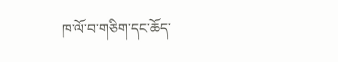ཁ་ལོ་བ་གཅིག་དང་ཆོད་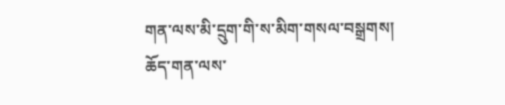གན་ལས་མི་དྲུག་གི་ས་མིག་གསལ་བསྒྲགས།
ཆོད་གན་ལས་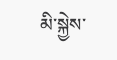མི་སྐྱེས་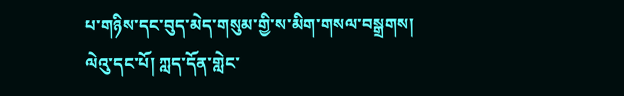པ་གཉིས་དང་བུད་མེད་གསུམ་གྱི་ས་མིག་གསལ་བསྒྲགས།
ལེའུ་དང་པོ། ཀླད་དོན་གླེང་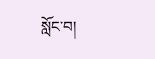སློང་བ།